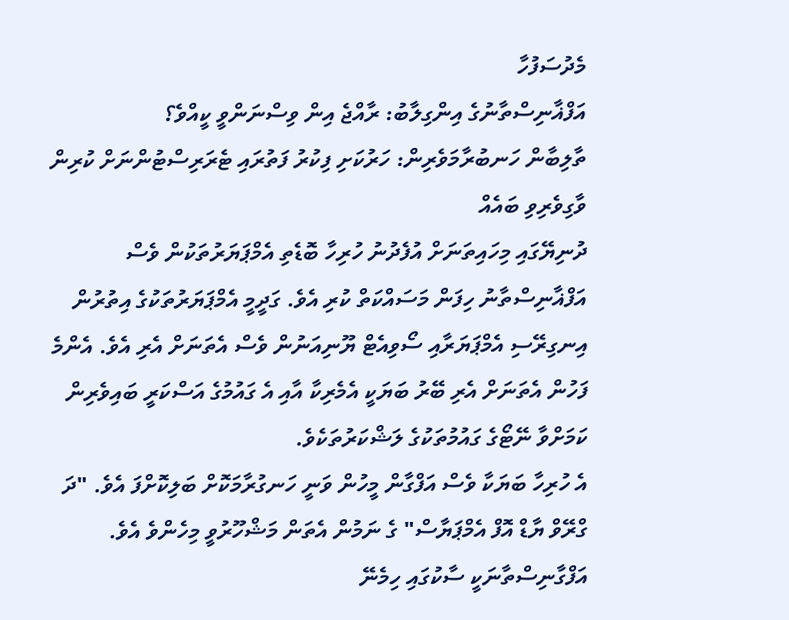މެދުސަފުހާ
އަފްޣާނިސްތާނުގެ އިންގިލާބު: ރާއްޖެ އިން ވިސްނަންވީ ކީއްވެ؟
ތާލިބާން ހަނބުރާމަވެރިން: ހަރުކަށި ފިކުރު ފަތުރައި ޓެރަރިސްޓުންނަށް ކުރިން ވާގިވެރިވި ބައެއް
ދުނިޔޭގައި މިހައިތަނަށް އުފެދުނު ހުރިހާ ބޮޑެތި އެމްޕަޔަރުތަކުން ވެސް އަފްޣާނިސްތާނު ހިފަން މަސައްކަތް ކުރި އެވެ. ގަދީމީ އެމްޕަޔަރުތަކުގެ އިތުރުން އިނގިރޭސި އެމްޕަޔަރާއި ސޯވިއެޓް ޔޫނިއަނުން ވެސް އެތަނަށް އެރި އެވެ. އެންމެ ފަހުން އެތަނަށް އެރި ބޭރު ބަޔަކީ އެމެރިކާ އާއި އެ ގައުމުގެ އަސްކަރީ ބައިވެރިން ކަމަށްވާ ނޭޓޯގެ ގައުމުތަކުގެ ލަޝްކަރުތަކެވެ.
އެ ހުރިހާ ބަޔަކާ ވެސް އަފްގާން މީހުން ވަނީ ހަނގުރާމަކޮށް ބަލިކޮށްފަ އެވެ. "ދަ ގްރޭވް ޔާޑް އޮފް އެމްޕަޔާސް" ގެ ނަމުން އެތަން މަޝްހޫރުވީ މިހެންވެ އެވެ.
އަފްގާނިސްތާނަކީ ސާކުގައި ހިމެނޭ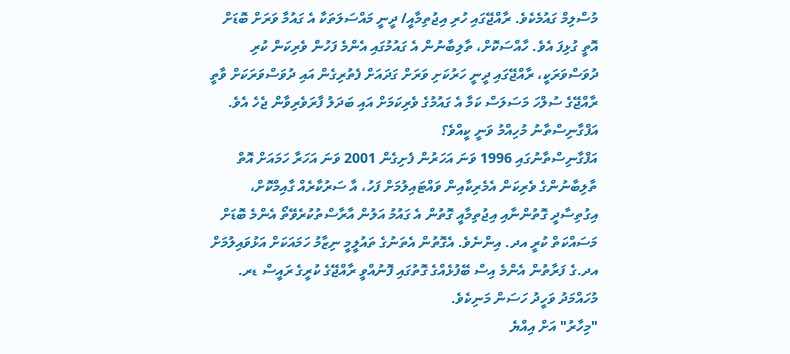މުސްލިމް ގައުމެކެވެ. ރާއްޖޭގައި ހުރި އިޖުތިމާއީ/ ދީނީ މައްސަލަތަކާ އެ ގައުމާ ވަރަށް ބޮޑަށް އޮތީ ގުޅިފަ އެވެ. ހާއްސަކޮށް، ތާލިބާނުން އެ ގައުމުގައި އެންމެ ފަހުން ވެރިކަން ކުރި ދުވަސްވަރަކީ، ރާއްޖޭގައި ދީނީ ހަރުކަށި ވަރަށް ގަދައަށް ފެތުރިގެން އައި ދުވަސްވަރަކަށް ވާތީ ރާއްޖޭގެ ސުލްހަ މަސަލަސް ކަމާ އެ ގައުމުގެ ވެރިކަމަށް އައި ބަދަލު ފާރަވެރިވާން ޖެހެ އެވެ.
އަފްގާނިސްތާނު މުހިއްމު ވަނީ ކީއްވެ؟
އަފްގާނިސްތާނުގައި 1996 ވަނަ އަހަރުން ފެށިގެން 2001 ވަނަ އަހަރާ ހަމައަށް އޮތް ތާލިބާނުންގެ ވެރިކަން އެމެރިކާއިން ވައްޓައިލުމަށް ފަހު، އާ ސަރުކާރެއް ގާއިމްކޮށް، އިގުތިސާދީ ގޮތުންނާއި އިޖުތިމާއީ ގޮތުން އެ ގައުމު އަލުން އާރާސްތުކުރެވޭތޯ އެންމެ ބޮޑަށް މަސައްކަތް ކުރީ އދ. އިންނެވެ. އެގޮތުން އެތަނުގެ ތައުލީމީ ނިޒާމު ހަމައަކަށް އަޅުވައިލުމަށް އދ.ގެ ފަރާތުން އެންމެ އިސް ބޭފުޅެއްގެ ގޮތުގައި ފޮނުއްވީ ރާއްޖޭގެ ކުރީގެ ރައީސް ޑރ. މުހައްމަދު ވަހީދު ހަސަން މަނިކެވެ.
"މިހާރު" އަށް އިއްޔެ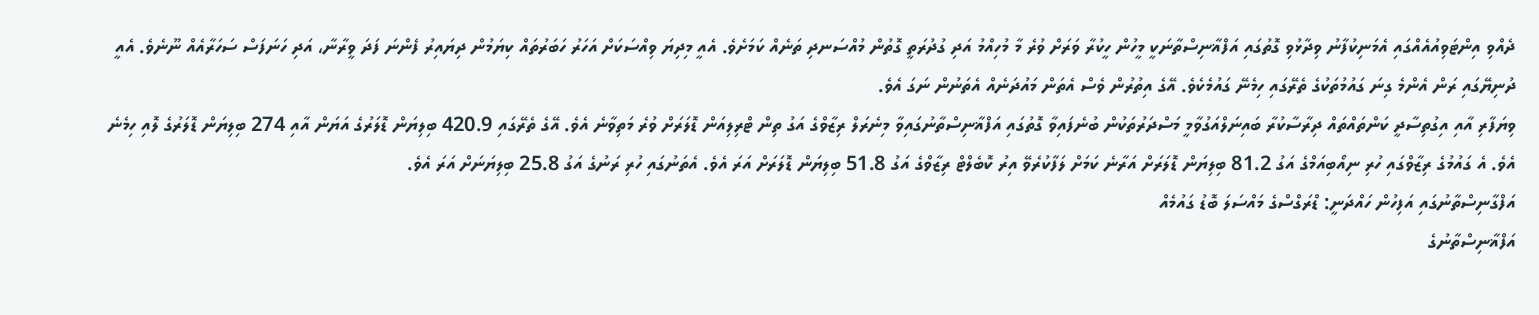ދެއްވި އިންޓަވިއުއެއްގައި އެމަނިކުފާނު ވިދާޅުވި ގޮތުގައި އަފްޣާނިސްތާނަކީ މީހުން ހީކުރާ ވަރަށް ވުރެ މާ މުހިއްމު އަދި ގުދުރަތީ ގޮތުން މުއްސަނދި ތަނެއް ކަމަށެވެ. އެއީ މިދިޔަ ވިއްސަކަށް އަހަރު ހަބަރުތައް ކިޔަމުން ދިޔައިރު ފެންނަ ފަދަ ވީރާނާ، އަދި ހަނަފަސް ސަހަރާއެއް ނޫނެވެ. އެއީ ދުނިޔޭގައި ރަން އެންމެ ގިނަ ގައުމުތަކުގެ ތެރޭގައި ހިމެނޭ ގައުމެކެވެ. އޭގެ އިތުރުން ވެސް އެތަން މައުދަނެއް އެތަނުން ނަގަ އެވެ.
ވިޔަފާރި އާއި އިގުތިސާދީ ކަންތައްތައް ދިރާސާކުރާ ބައިނަލްއަގުވާމީ މަސްދަރުތަކުން ބުނެފައިވާ ގޮތުގައި އަފްޣާނިސްތާނުގައިވާ މިނެރަލް ރިޒާވްގެ އަގު ތިން ޓްރިލިއަން ޑޮލަރަށް ވުރެ މަތިވާނެ އެވެ. އޭގެ ތެރޭގައި 420.9 ބިލިޔަން ޑޮލަރުގެ އަޔަން އާއި 274 ބިލިޔަން ޑޮލަރުގެ ލޮއި ހިމެނެ އެވެ. އެ ގައުމުގެ ރިޒާވްގައި ހުރި ނިއޯބިއަމްގެ އަގު 81.2 ބިލިޔަން ޑޮލަރަށް އަރާނެ ކަމަށް ލަފާކުރެވޭ އިރު ކޮބެލްޓް ރިޒާވްގެ އަގު 51.8 ބިލިޔަން ޑޮލަރަށް އަރަ އެވެ. އެތަނުގައި ހުރި ރަނުގެ އަގު 25.8 ބިލިޔަނަށް އަރަ އެވެ.
އަފްގާނިސްތާނުގައި އަފިހުން ހައްދަނީ: ޑްރަގްސްގެ މައްސަލަ ބޮޑު ގައުމެއް
އަފްޣާނިސްތާނުގެ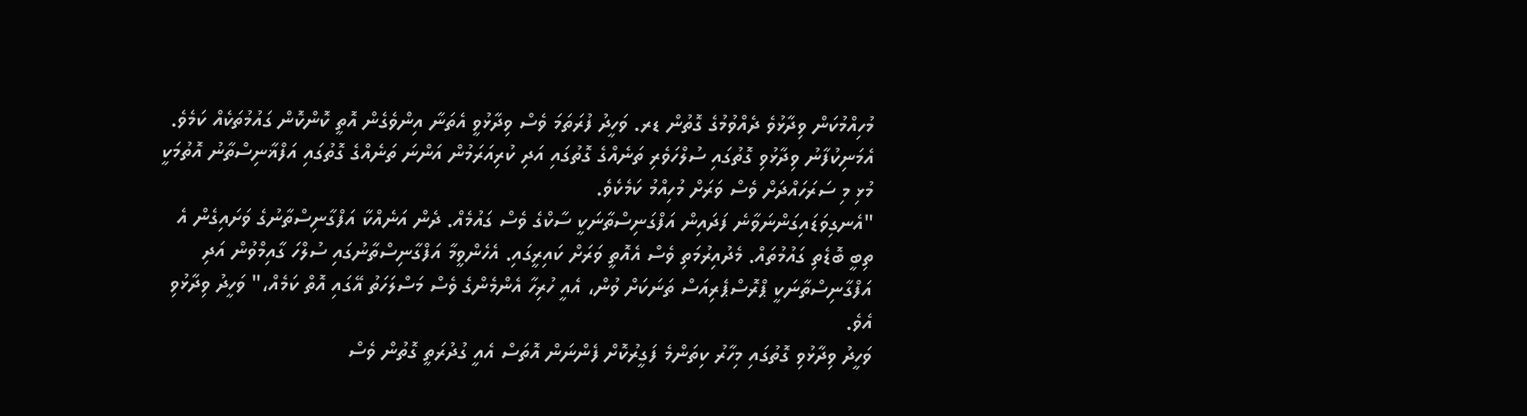މުހިއްމުކަން ވިދާޅުވެ ދެއްވުމުގެ ގޮތުން ޑރ. ވަހީދު ފުރަތަމަ ވެސް ވިދާޅުވީ އެތަނާ އިންވެގެން އޮތީ ކޮންކޮން ގައުމުތަކެއް ކަމެވެ. އެމަނިކުފާނު ވިދާޅުވި ގޮތުގައި ސުލްހަވެރި ތަނެއްގެ ގޮތުގައި އަދި ކުރިއަރަމުން އަންނަ ތަނެއްގެ ގޮތުގައި އަފްޣާނިސްތާނު އޮތުމަކީ މުޅި މި ސަރަހައްދަށް ވެސް ވަރަށް މުހިއްމު ކަމެކެވެ.
"އެނގިވަޑައިގަންނަވާނެ ފަދައިން އަފްގަނިސްތާނަކީ ސާކްގެ ވެސް ގައުމެއް. ދެން އަނެއްކާ އަފްގާނިސްތާނުގެ ވަށައިގެން އެ ތިބީ ބޮޑެތި ގައުމުތައް. މެދުއިރުމަތި ވެސް އެއޮތީ ވަރަށް ކައިރީގައި. އެހެންވީމާ އަފްގާނިސްތާނުގައި ސުލްހަ ގާއިމްވުން އަދި އަފްގާނިސްތާނަކީ ޕްރޮސްޕެރިއަސް ތަނަކަށް ވުން، އެއީ ހުރިހާ އެންމެންގެ ވެސް މަސްލަހަތު އޭގައި އޮތް ކަމެއް،" ވަހީދު ވިދާޅުވި އެވެ.
ވަހީދު ވިދާޅުވި ގޮތުގައި މިހާރު ކިތަންމެ ފަގީރުކޮށް ފެންނަން އޮތަސް އެއީ ގުދުރަތީ ގޮތުން ވެސް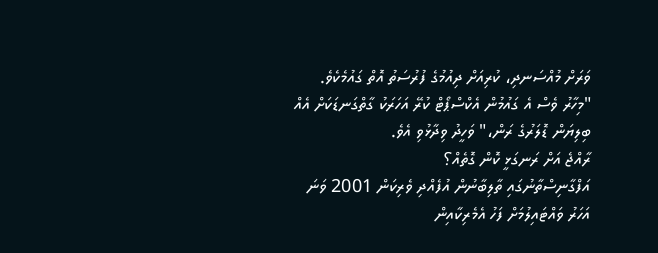ވަރަށް މުއްސަނދި، ކުރިއަށް ދިއުމުގެ ފުރުސަތު އޮތް ގައުމެކެވެ.
"މިހާރު ވެސް އެ ގައުމުން އެކްސްޕޯޓް ކުރޭ އަހަރަކު ގާތްގަނޑަކަށް އެއް ބިލިޔަން ޑޮލަރުގެ ރަން،" ވަހީދު ވިދާޅުވި އެވެ.
ރާއްޖެ އަށް ރަނގަޅީ ކޮން ގޮތެއް؟
އަފްގާނިސްތާނުގައި ތާލިބާނުން އުފެއްދި ވެރިކަން 2001 ވަނަ އަހަރު ވައްޓައިލުމަށް ފަހު އެމެރިކާއިން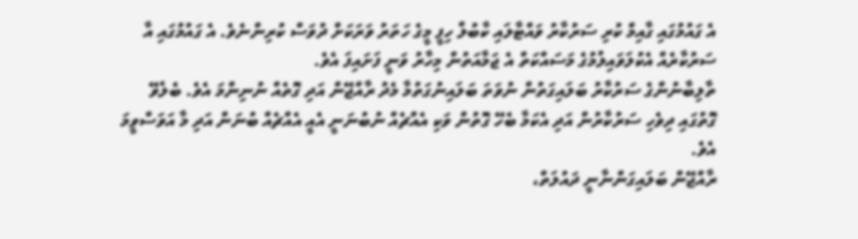އެ ގައުމުގައި ގާއިމް ކުރި ސަރުކާރު ވައްޓާލައި ކާބުލް ހިފީ މީގެ ހަތަރު ވަރަކަށް ދުވަސް ކުރިންނެވެ. އެ ގައުމުގައި އާ ސަރުކާރެއް އެކުލަވައިލުމުގެ މަސައްކަތް އެ ޖަމާއަތުން މިހާރު ވަނީ ފަށައިފަ އެވެ.
ތާލިބާނުންގެ ސަރުކާރު ބަލައިގަތުން ނުވަތަ ބަލައިނުގަތުމާ މެދު ރާއްޖޭން އަދި ގޮތެއް ނުނިންމަ އެވެ. ބެލެވޭ ގޮތުގައި ދިވެހި ސަރުކާރުން އަދި އެކަމާ ބެހޭ ގޮތުން ވަކި އެއްޗެއް ނުބުނަނީ އެއީ އެއްޗެއް ބުނަން އަދި މާ އަވަސްވީމަ އެވެ.
ރާއްޖޭން ބަލައިގަންނާނީ ދައުލަތް،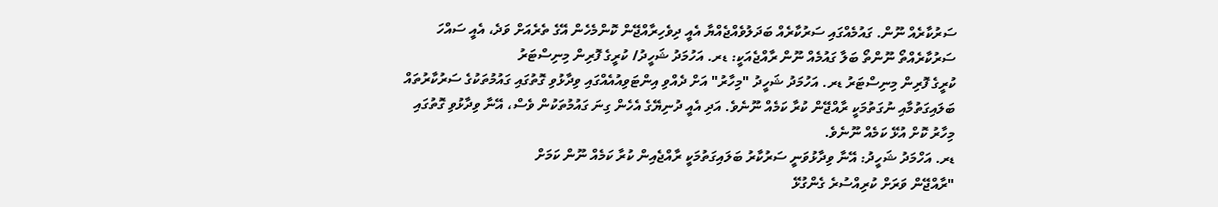ސަރުކާރެއް ނޫން. ގައުމެއްގައި ސަރުކާރެއް ބަދަލުވެއްޖެއްޔާ އެއީ ދިވެހިރާއްޖޭން ކޮންމެހެން އޭގެ ތެރެއަށް ވަދެ، އެއީ ސައްހަ ސަރުކާރެއްތޯ ނޫންތޯ ބަލާ ގައުމެއް ނޫން ރާއްޖެއަކީ: ޑރ. އަހުމަދު ޝަހީދު/ ކުރީގެ ފޮރިން މިނިސްޓަރު
ކުރީގެ ފޮރިން މިނިސްޓަރު ޑރ. އަހުމަދު ޝަހީދު "މިހާރު" އަށް ދެއްވި އިންޓަވިއުއެއްގައި ވިދާޅުވި ގޮތުގައި ގައުމުތަކުގެ ސަރުކާރުތައް ބަލައިގަތުމާއި ނުގަތުމަކީ ރާއްޖޭން ކުރާ ކަމެއް ނޫނެވެ. އަދި އެއީ ދުނިޔޭގެ އެހެން ގިނަ ގައުމުތަކުން ވެސް، އޭނާ ވިދާޅުވި ގޮތުގައި މިހާރު ކޮށް އުޅޭ ކަމެއް ނޫނެވެ.
ޑރ. އަހްމަދު ޝަހީދު: އޭނާ ވިދާޅުވަނީ ސަރުކާރު ބަލައިގަތުމަކީ ރާއްޖެއިން ކުރާ ކަމެއް ނޫން ކަމަށް
"ރާއްޖޭން ވަރަށް ކުރިއްސުރެ ގެންގުޅޭ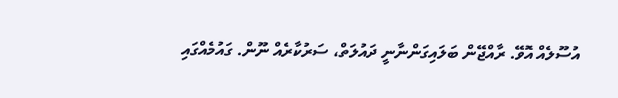އުސޫލެއް އޮވޭ. ރާއްޖޭން ބަލައިގަންނާނީ ދައުލަތް، ސަރުކާރެއް ނޫން. ގައުމެއްގައި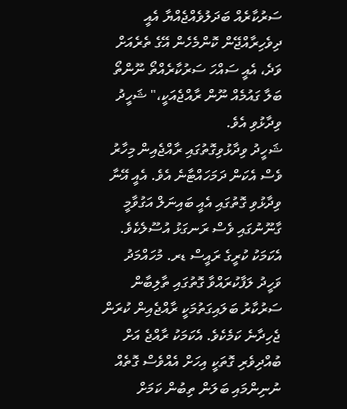ސަރުކާރެއް ބަދަލުވެއްޖެއްޔާ އެއީ ދިވެހިރާއްޖޭން ކޮންމެހެން އޭގެ ތެރެއަށް ވަދެ، އެއީ ސައްހަ ސަރުކާރެއްތޯ ނޫންތޯ ބަލާ ގައުމެއް ނޫން ރާއްޖެއަކީ،" ޝަހީދު ވިދާޅުވި އެވެ.
ޝަހީދު ވިދާޅުވިގޮތުގައި ރާއްޖެއިން މިހާރު ވެސް އެކަން ދަމަހައްޓާނެ އެވެ. އެއީ އޭނާ ވިދާޅުވި ގޮތުގައި އެއީ ބައިނަލް އަގުވާމީ ގާނޫނުގައި ވެސް ރަނގަޅު އުސޫލެކެވެ.
އެކަމަކު ކުރީގެ ރައީސް ޑރ. މުހައްމަދު ވަހީދު ލަފާކުރައްވާ ގޮތުގައި ތާލިބާން ސަރުކާރު ބަލައިގަތުމަކީ ރާއްޖެއިން ކުރަން ޖެހިދާނެ ކަމެކެވެ. އެކަމަކު ރާއްޖެ އަށް ބުއްދިވެރި ގޮތަކީ އިހަށް އެއްވެސް ގޮތެއް ނުނިންމައި ބަލަން ތިބުން ކަމަށް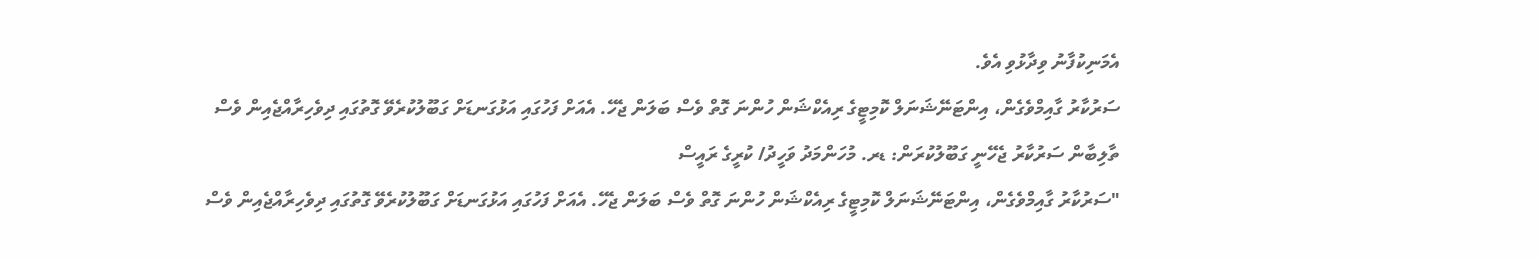އެމަނިކުފާނު ވިދާޅުވި އެވެ.
ސަރުކާރު ގާއިމްވެގެން، އިންޓަނޭޝަނަލް ކޮމިޓީގެ ރިއެކްޝަން ހުންނަ ގޮތް ވެސް ބަލަން ޖެހޭ. އެއަށް ފަހުގައި އަޅުގަނޑަށް ގަބޫލުކުރެވޭ ގޮތުގައި ދިވެހިރާއްޖެއިން ވެސް ތާލިބާން ސަރުކާރު ޖެހޭނީ ގަބޫލުކުރަން: ޑރ. މުހަންމަދު ވަހީދު/ ކުރީގެ ރައީސް
"ސަރުކާރު ގާއިމްވެގެން، އިންޓަނޭޝަނަލް ކޮމިޓީގެ ރިއެކްޝަން ހުންނަ ގޮތް ވެސް ބަލަން ޖެހޭ. އެއަށް ފަހުގައި އަޅުގަނޑަށް ގަބޫލުކުރެވޭ ގޮތުގައި ދިވެހިރާއްޖެއިން ވެސް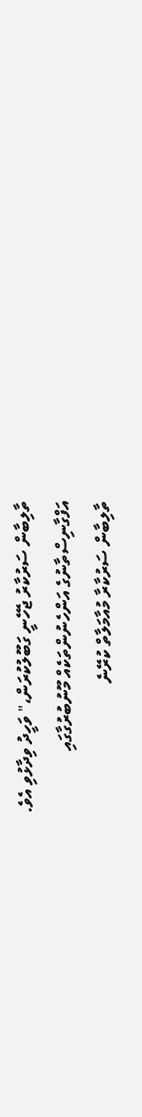ތާލިބާން ސަރުކާރު ޖެހޭނީ ގަބޫލުކުރަން،" ވަހީދު ވިދާޅުވި އެވެ.
އަފްގާނިސްތާނުގެ އަންހެނުންތަކެއް މޫނުބުރުގާގައި
ތާލިބާން ސަރުކާރާ މުއާމަލާތް ކުރޭނެ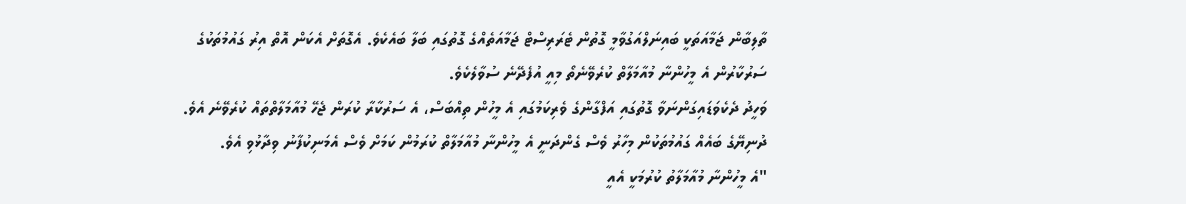ތާލިބާން ޖަމާއަތަކީ ބައިނަލްއަގުވާމީ ގޮތުން ޓެރަރިސްޓް ޖަމާއަތެއްގެ ގޮތުގައި ބަލާ ބައެކެވެ. އެގޮތަށް އެކަން އޮތް އިރު ގައުމުތަކުގެ ސަރުކާރުން އެ މީހުންނާ މުއާމަލާތް ކުރެވޭނެތޯ މިއީ އުފެދޭނެ ސުވާލެކެވެ.
ވަހީދު ދެކެވަޑައިގަންނަވާ ގޮތުގައި އަފްގާންގެ ވެރިކަމުގައި އެ މީހުން ތިއްބަސް، އެ ސަރުކާރާ ކުރަން ޖެހޭ މުއާމަލާތްތައް ކުރެވޭނެ އެވެ. ދުނިޔޭގެ ބައެއް ގައުމުތަކުން މިހާރު ވެސް ގެންދަނީ އެ މީހުންނާ މުއާމަލާތް ކުރަމުން ކަމަށް ވެސް އެމަނިކުފާނު ވިދާޅުވި އެވެ.
"އެ މީހުންނާ މުއާމަލާތު ކުރުމަކީ އެއީ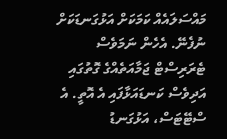މައްސަލައެއް ކަމަކަށް އަޅުގަނޑަކަށް ނުފެނޭ. އެހެން ނަމަވެސް ޓެރަރިސްޓް ޖަމާއަތެއްގެ ގޮތުގައި އަދިވެސް ކަނޑައަޅާފައި އެ އޮތީ. އެ ސްޓޭޓަސް، އަޅުގަނޑު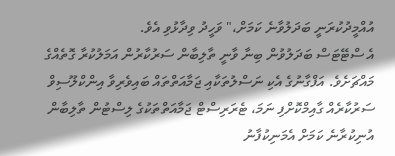އުއްމީދުކުރަނީ ބަދަލުވާނެ ކަމަށް،" ވަހީދު ވިދާޅުވި އެވެ.
އެ ސްޓޭޓަސް ބަދަލުވުން ބިނާ ވާނީ ތާލިބާން ސަރުކާރުން އަމަލުކުރާ ގޮތެއްގެ މައްޗަށެވެ. އަފްގާނުގެ އެކި ނަސްލުތަކާއި ޖަމާއަތްތައް ބައިވެރިވާ އިންކްލޫސިވް ސަރުކާރެއް ގާއިމްކޮށްފި ނަމަ، ޓެރަރިސްޓް ޖަމާއަތްތަކުގެ ލިސްޓުން ތާލިބާން އުނިކުރާނެ ކަމަށް އެމަނިކުފާނު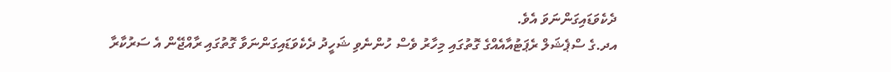ދެކެވަޑައިގަންނަވަ އެވެ.
އދ.ގެ ސްޕެޝަލް ރެޕަޓުއާއެއްގެ ގޮތުގައި މިހާރު ވެސް ހުންނެވި ޝަހީދު ދެކެވަޑައިގަންނަވާ ގޮތުގައި ރާއްޖޭން އެ ސަރުކާރާ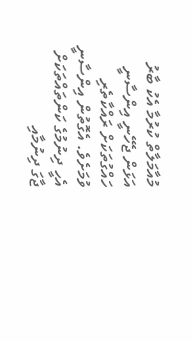މުއާމަލާތް ކުރުމާ އެކު ބާރު އަޅަން ޖެހޭނީ އިންސާނީ ހައްގުތަކަށް ރައްކާތެރި ވުމަށެވެ. އެގޮތުން އިންސާނީ އެހީ ދިނުމުގެ ކަންތައްތަކަށް ޖާގަ ދިނުމާއި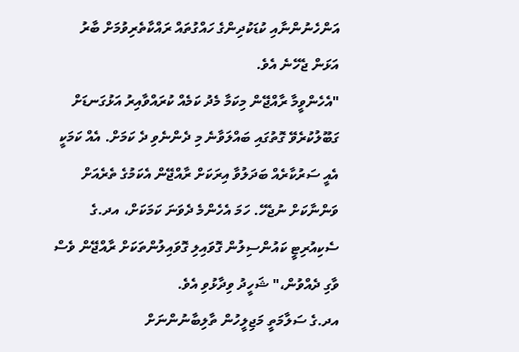އަންހެނުންނާއި ކުޑަކުދިންގެ ހައްގުތައް ރައްކާތެރިވުމަށް ބާރު އަޅަން ޖެހޭނެ އެވެ.
"އެހެންވީމާ ރާއްޖޭން މިކަމާ މެދު ކަމެއް ކުރައްވާއިރު އަޅުގަނޑަށް ގަބޫލުކުރެވޭ ގޮތުގައި ބައްލަވާނެ މި ދެންނެވި ދެ ކަމަށް. އެއް ކަމަކީ އެއީ ސަރުކާރެއް ބަދަލުވާ އިރަކަށް ރާއްޖޭން އެކަމުގެ ތެރެއަށް ވަންނާކަށް ނުޖެހޭ. ހަމަ އެހެންމެ ދެވަނަ ކަމަކަށް، އދ.ގެ ސެކިއުރިޓީ ކައުންސިލުން ގޮވައިލި ގޮވައިލުންތަކަށް ރާއްޖޭން ވެސް ވާގި ދެއްވުން،" ޝަހީދު ވިދާޅުވި އެވެ.
އދ.ގެ ސަލާމަތީ މަޖިލީހުން ތާލިބާނުންނަށް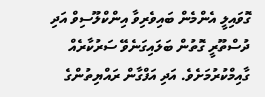ގޮވައިލީ އެންމެން ބައިވެރިވާ އިންކްލޫސިވް އަދި ދުސްތޫރީ ގޮތުން ބަލައިގަނެވޭ ސަރުކާރެއް ގާއިމްކުރުމަށެވެ. އަދި އަފްގާން ރައްޔިތުންގެ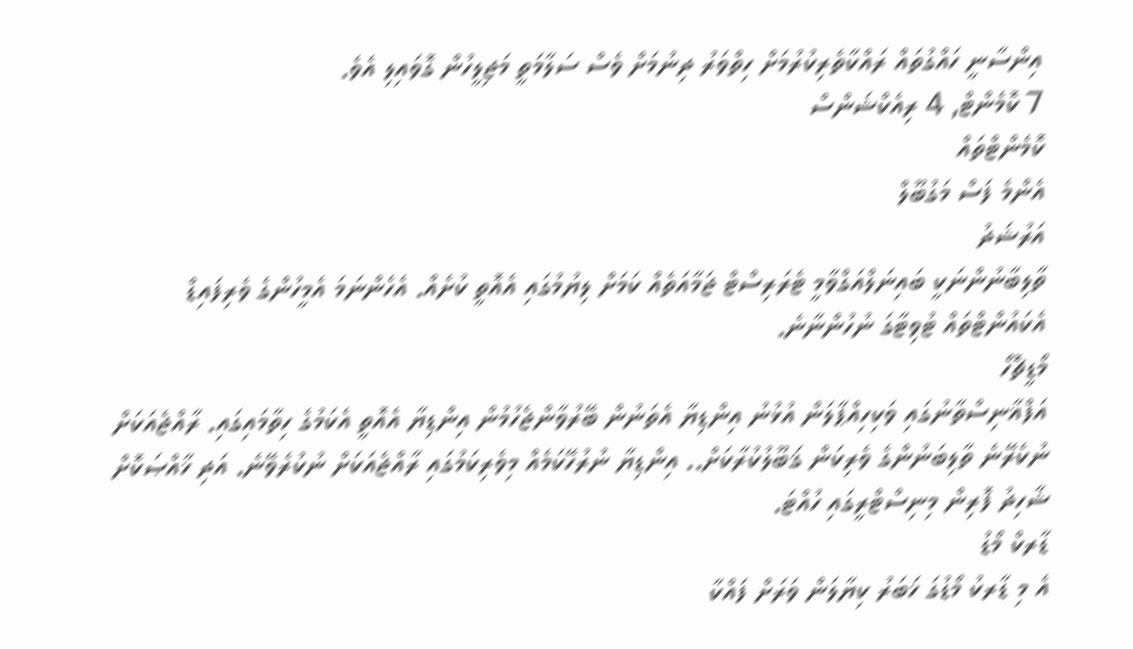އިންސާނީ ހައްގުތައް ރައްކާތެރިކުރުމަށް ހިތްވަރު ދިނުމަށް ވެސް ސަލާމަތީ މަޖިލީހުން ގޮވައިލި އެވެ.
7 ކޮމެންޓް, 4 ރިއެކްޝަންސް
ކޮމެންޓްތައް
އެންމެ ފަސް މަގުބޫލް
އަރުޝަދު
ތާލިބާނުންނަކީ ބައިނަލްއަގްވާމީ ޓެރަރިސްޓް ޖަމާއަތެއް ކަމަށް ލިޔުމުގައި އެއޮތީ ކުށެއް. އެހެންނަމަ އެމީހުންގެ ވެރިފައިޑް އެކައުންޓްތައް ޓުވިޓާގަ ނުހުންނާނެ.
މޯޑީޗޮހޯ
އަފްޣާނިސްތާނުގައި ވަކިހިއްޕާލަން އުޅުނު އިންޑިޔާ އެތަނުން ބޭރުވާންޖެހުމުން އިންޑިޔާ އެއޮތީ އެކަމުގެ ހިތާމައިގައި. ރާއްޖެއަކަށް ނުކެރޭނެ ތާލިބަނުންގެ ވެރިކަން ޤަބޫލުކުރާކަށް.. އިންޑިޔާ ނުރުހޭކަމެއް މިވެރިކަމުގައި ރާއްޖެއަކަށް ނުކުރެވޭނެ. އަދި ޚާއްޞަކޮށް ޝާހިދު ފޮރިން މިނިސްޓްރީގައި ހުއްޓަ.
ޑާރކް މޯޑު
އެ މި ޑާރކު މޯޑުގަ ޚަބަރު ކިޔާލަން ވަރަށް ފައްކާ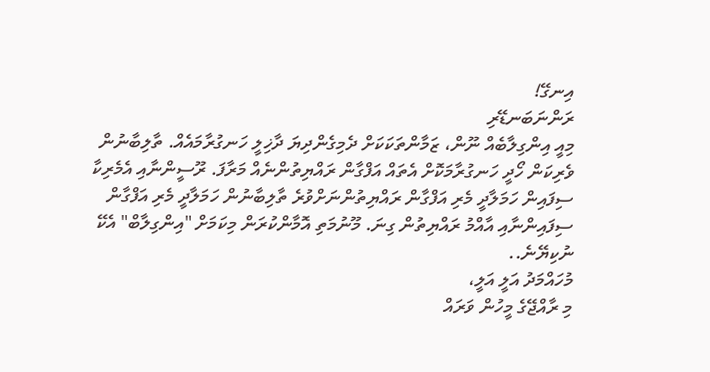އިނގޭ!
ރަންނަބަނޑޭރި
މިއީ އިންގިލާބެއް ނޫން، ޒަމާންތަކަކަށް ދެމިގެންދިޔަ ދާޚިލީ ހަނގުރާމައެއް. ތާލިބާނުން ވެރިކަން ހޯދީ ހަނގުރާމަކޮށް އެތައް އަފްގާން ރައްޔިތުންނެއް މަރާފަ. ރޫސީންނާއި އެމެރިކާ ސިފައިން ހަމަލާދީ މެރި އަފްގާން ރައްޔިތުންނަށްވުރެ ތާލިބާނުން ހަމަލާދީ މެރި އަފްގާން ސިފައިންނާއި އާއްމު ރައްޔިތުން ގިނަ. މޫނުމަތި އޮމާންކުރަން މިކަމަށް "އިންގިލާބް" އެކޭ ނުކިޔޭނެ..
މުހައްމަދު އަލީ އަލީ،
މި ރާއްޖޭގެ މީހުން ވަރައް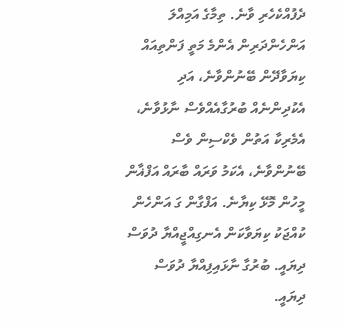ދެފުއްކެހެރި ވާނެ. ތިމާގެ އަމިއްލަ އަންހެންދަރިން އެންމެ މަތީ ފަންތިއައް ކިޔަވާދޭން ބޭނުންވާނެ، އަދި އެކުދިންނެއް ބުރުގާއެއްވެސް ނާޅުވާނެ، އެމެރިކާ އަތުން ވެކްސިން ވެސް ބޭނުންވާނެ، އެކަމު ވަރައް ބާރައް އަފްޣާން މީހުން މޮޅޭ ކިޔާނެ. އަފްގާން ގަ އަންހެން ކުއްޖަކު ކިޔަވާކަން އެނގިއްޖީއްޔާ ދުވަސް ދިޔައީ. ބުރުގާ ނާޅައިފިއްޔާ ދުވަސް ދިޔައީ.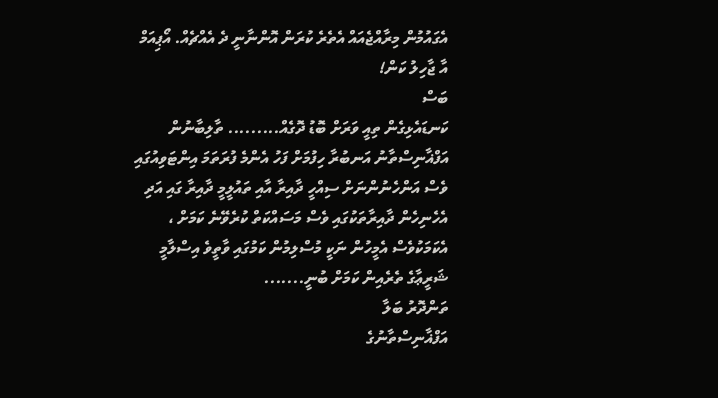އެގައުމުން މިރާއްޖެއައް އެތެރެ ކުރަން އޮންނާނީ ދެ އެއްޗެއް. އޯޕިއަމް އާ ޖާހިލު ކަން!
ބަސް
ކަނޑައެޅިގެން ތިއީ ވަރަށް ބޮޑު ދޮގެއް......... ތާލިބާނުން އަފްޣާނިސްތާނު އަނބުރާ ހިފުމަށް ފަހު އެންމެ ފުރަތަމަ އިންޓަވިއުގައި ވެސް އަންހެނުންނަށް ސިއްހީ ދާއިރާ އާއި ތައުލީމީ ދާއިރާ ގައި އަދި އެހެނިހެން ދާއިރާތަކުގައި ވެސް މަސައްކަތް ކުރެވޭނެ ކަމަށް ، އެކަމަކުވެސް އެމީހުން ނަކީ މުސްލިމުން ކަމުގައި ވާތީވެ އިސްލާމީ ޝަރީޢާގެ ތެރެއިން ކަމަށް ބުނީ.......
ތަންދޮރު ބަލާ
އަފްޣާނިސްތާނުގެ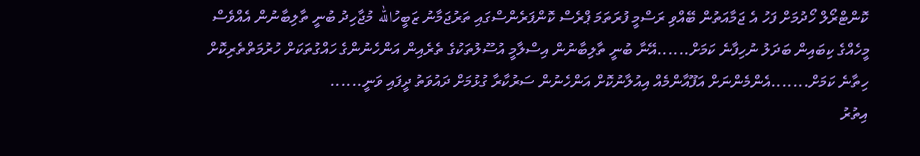ކޮންޓްރޯލް ހޯދުމަށް ފަހު އެ ޖަމާއަތުން ބޭއްވި ރަސްމީ ފުރަތަމަ ޕްރެސް ކޮންފަރެންސްގައި ތަރުޖަމާނު ޒަބީހުالله މުޖާހިދު ބުނީ ތާލިބާނުން އެއްވެސް މީހެއްގެ ކިބައިން ބަދަލު ނުހިފާނެ ކަމަށް......އޭނާ ބުނީ ތާލިބާނުން އިސްލާމީ އުސޫލުތަކުގެ ތެރެއިން އަންހެނުންގެ ހައްގުތަކަށް ހުރުމަތްތެރިކޮށް ހިތާނެ ކަމަށް.......އެންމެންނަށް އަފޫއާންމެއް އިއުލާނުކޮށް އަންހެނުން ސަރުކާރާ ގުޅުމަށް ދައުވަތު ދީފައި ވަނީ......
އިތުރު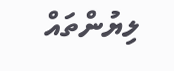ލިޔުންތައް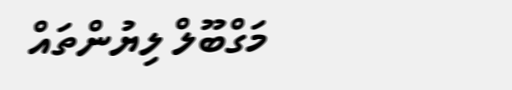މަގްބޫލް ލިޔުންތައް